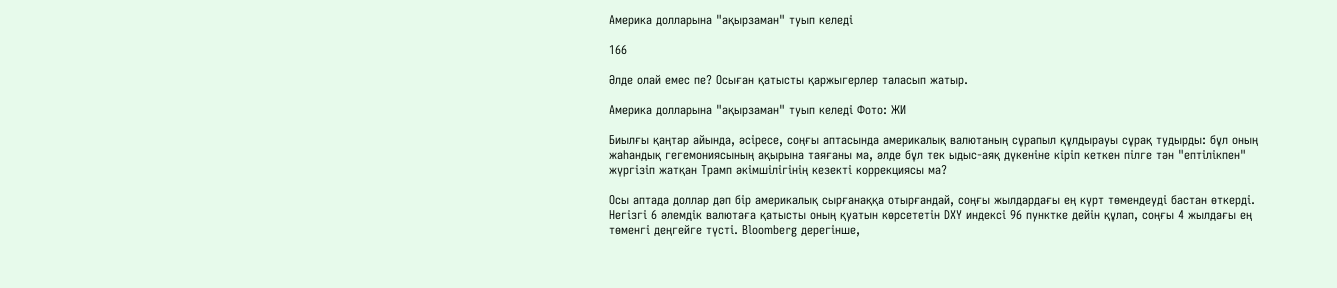Америка долларына "ақырзаман" туып келеді

166

Әлде олай емес пе? Осыған қатысты қаржыгерлер таласып жатыр.

Америка долларына "ақырзаман" туып келеді Фото: ЖИ

Биылғы қаңтар айында, әсіресе, соңғы аптасында америкалық валютаның сұрапыл құлдырауы сұрақ тудырды: бұл оның жаһандық гегемониясының ақырына таяғаны ма, әлде бұл тек ыдыс-аяқ дүкеніне кіріп кеткен пілге тән "ептілікпен" жүргізіп жатқан Трамп әкімшілігінің кезекті коррекциясы ма?

Осы аптада доллар дәп бір америкалық сырғанаққа отырғандай, соңғы жылдардағы ең күрт төмендеуді бастан өткерді. Негізгі 6 әлемдік валютаға қатысты оның қуатын көрсететін DXY индексі 96 пунктке дейін құлап, соңғы 4 жылдағы ең төменгі деңгейге түсті. Bloomberg дерегінше,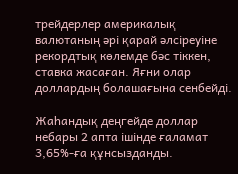трейдерлер америкалық валютаның әрі қарай әлсіреуіне рекордтық көлемде бәс тіккен, ставка жасаған. Яғни олар доллардың болашағына сенбейді.

Жаһандық деңгейде доллар небары 2 апта ішінде ғаламат 3,65%-ға құнсызданды.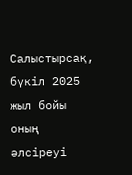Салыстырсақ, бүкіл 2025 жыл бойы оның әлсіреуі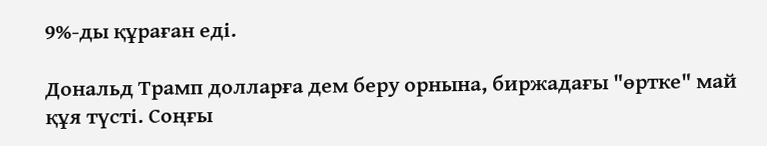9%-ды құраған еді.

Дональд Трамп долларға дем беру орнына, биржадағы "өртке" май құя түсті. Соңғы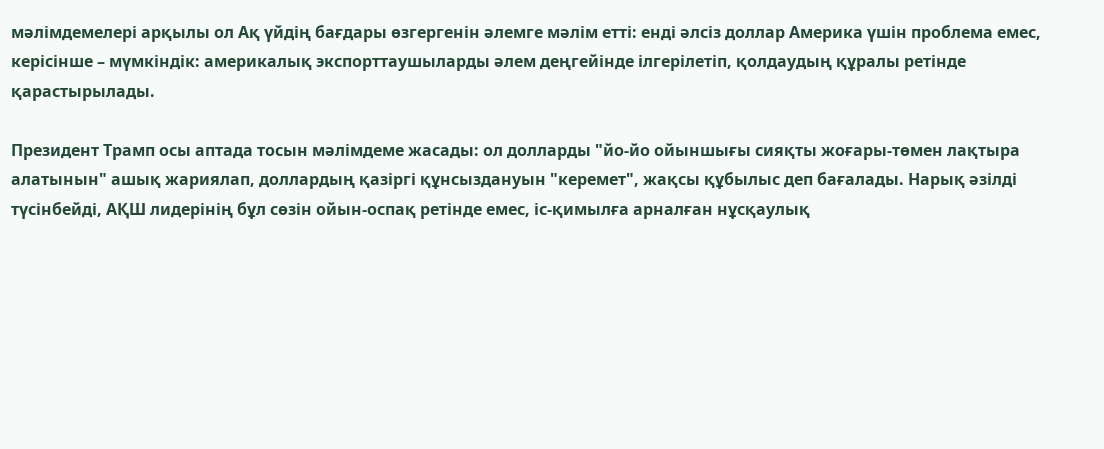мәлімдемелері арқылы ол Ақ үйдің бағдары өзгергенін әлемге мәлім етті: енді әлсіз доллар Америка үшін проблема емес, керісінше – мүмкіндік: америкалық экспорттаушыларды әлем деңгейінде ілгерілетіп, қолдаудың құралы ретінде қарастырылады.

Президент Трамп осы аптада тосын мәлімдеме жасады: ол долларды "йо-йо ойыншығы сияқты жоғары-төмен лақтыра алатынын" ашық жариялап, доллардың қазіргі құнсыздануын "керемет", жақсы құбылыс деп бағалады. Нарық әзілді түсінбейді, АҚШ лидерінің бұл сөзін ойын-оспақ ретінде емес, іс-қимылға арналған нұсқаулық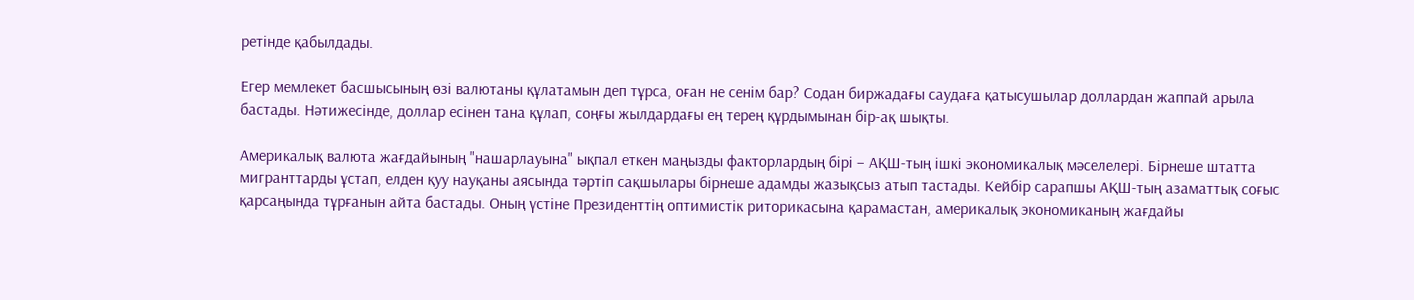ретінде қабылдады.

Егер мемлекет басшысының өзі валютаны құлатамын деп тұрса, оған не сенім бар? Содан биржадағы саудаға қатысушылар доллардан жаппай арыла бастады. Нәтижесінде, доллар есінен тана құлап, соңғы жылдардағы ең терең құрдымынан бір-ақ шықты.

Америкалық валюта жағдайының "нашарлауына" ықпал еткен маңызды факторлардың бірі – АҚШ-тың ішкі экономикалық мәселелері. Бірнеше штатта мигранттарды ұстап, елден қуу науқаны аясында тәртіп сақшылары бірнеше адамды жазықсыз атып тастады. Кейбір сарапшы АҚШ-тың азаматтық соғыс қарсаңында тұрғанын айта бастады. Оның үстіне Президенттің оптимистік риторикасына қарамастан, америкалық экономиканың жағдайы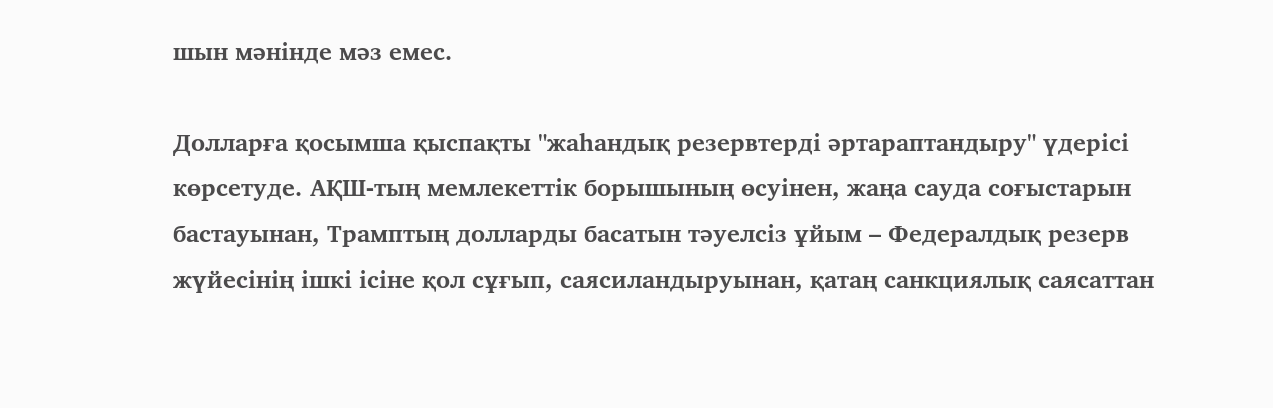шын мәнінде мәз емес.

Долларға қосымша қыспақты "жаһандық резервтерді әртараптандыру" үдерісі көрсетуде. АҚШ-тың мемлекеттік борышының өсуінен, жаңа сауда соғыстарын бастауынан, Трамптың долларды басатын тәуелсіз ұйым – Федералдық резерв жүйесінің ішкі ісіне қол сұғып, саясиландыруынан, қатаң санкциялық саясаттан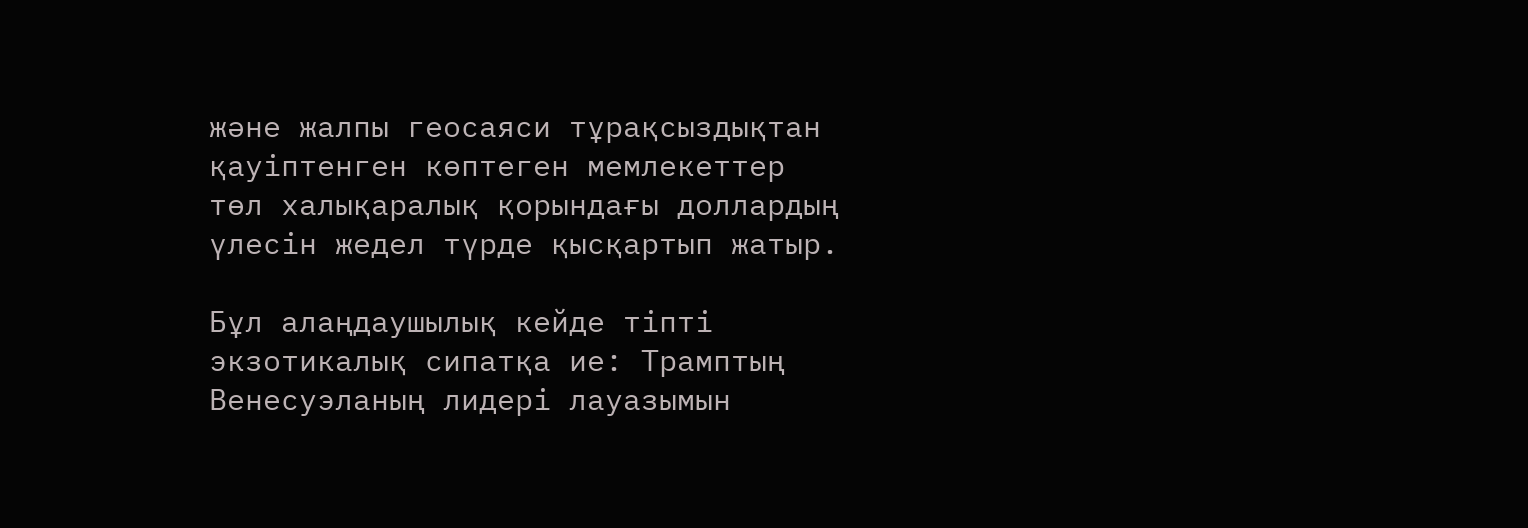және жалпы геосаяси тұрақсыздықтан қауіптенген көптеген мемлекеттер төл халықаралық қорындағы доллардың үлесін жедел түрде қысқартып жатыр.

Бұл алаңдаушылық кейде тіпті экзотикалық сипатқа ие: Трамптың Венесуэланың лидері лауазымын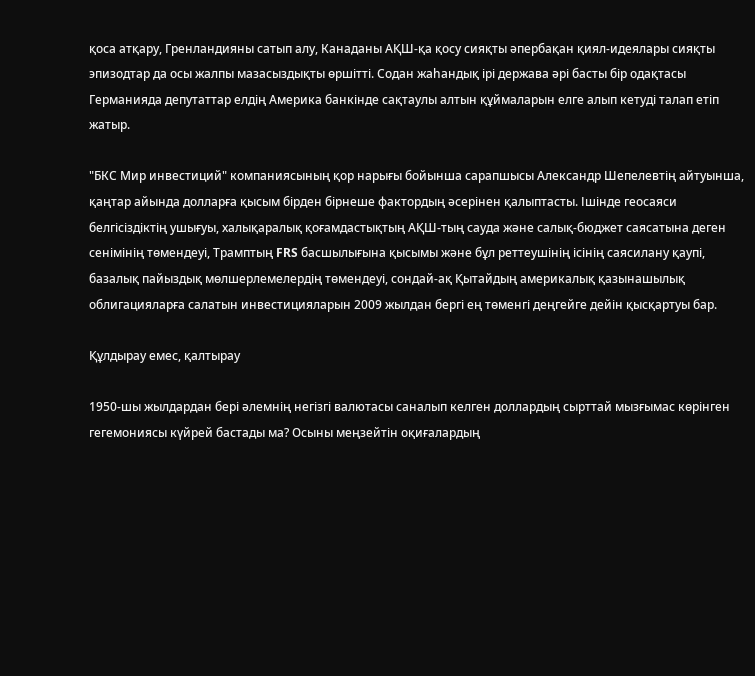қоса атқару, Гренландияны сатып алу, Канаданы АҚШ-қа қосу сияқты әпербақан қиял-идеялары сияқты эпизодтар да осы жалпы мазасыздықты өршітті. Содан жаһандық ірі держава әрі басты бір одақтасы Германияда депутаттар елдің Америка банкінде сақтаулы алтын құймаларын елге алып кетуді талап етіп жатыр.

"БКС Мир инвестиций" компаниясының қор нарығы бойынша сарапшысы Александр Шепелевтің айтуынша, қаңтар айында долларға қысым бірден бірнеше фактордың әсерінен қалыптасты. Ішінде геосаяси белгісіздіктің ушығуы, халықаралық қоғамдастықтың АҚШ-тың сауда және салық-бюджет саясатына деген сенімінің төмендеуі, Трамптың FRS басшылығына қысымы және бұл реттеушінің ісінің саясилану қаупі, базалық пайыздық мөлшерлемелердің төмендеуі, сондай-ақ Қытайдың америкалық қазынашылық облигацияларға салатын инвестицияларын 2009 жылдан бергі ең төменгі деңгейге дейін қысқартуы бар.

Құлдырау емес, қалтырау

1950-шы жылдардан бері әлемнің негізгі валютасы саналып келген доллардың сырттай мызғымас көрінген гегемониясы күйрей бастады ма? Осыны меңзейтін оқиғалардың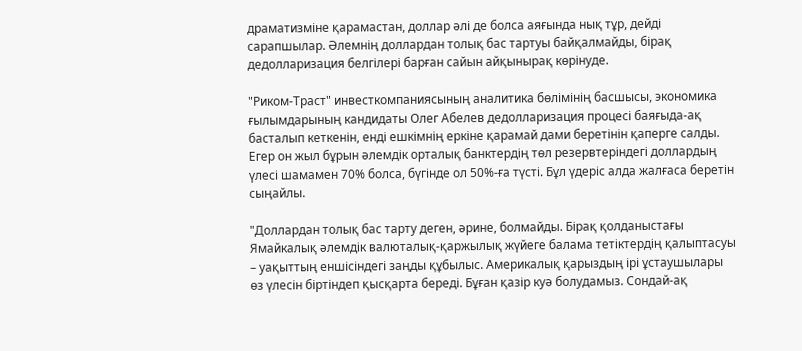драматизміне қарамастан, доллар әлі де болса аяғында нық тұр, дейді сарапшылар. Әлемнің доллардан толық бас тартуы байқалмайды, бірақ дедолларизация белгілері барған сайын айқынырақ көрінуде.

"Риком-Траст" инвесткомпаниясының аналитика бөлімінің басшысы, экономика ғылымдарының кандидаты Олег Абелев дедолларизация процесі баяғыда-ақ басталып кеткенін, енді ешкімнің еркіне қарамай дами беретінін қаперге салды. Егер он жыл бұрын әлемдік орталық банктердің төл резервтеріндегі доллардың үлесі шамамен 70% болса, бүгінде ол 50%-ға түсті. Бұл үдеріс алда жалғаса беретін сыңайлы.

"Доллардан толық бас тарту деген, әрине, болмайды. Бірақ қолданыстағы Ямайкалық әлемдік валюталық-қаржылық жүйеге балама тетіктердің қалыптасуы – уақыттың еншісіндегі заңды құбылыс. Америкалық қарыздың ірі ұстаушылары өз үлесін біртіндеп қысқарта береді. Бұған қазір куә болудамыз. Сондай-ақ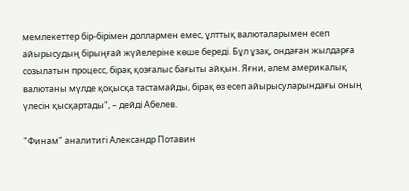мемлекеттер бір-бірімен доллармен емес, ұлттық валюталарымен есеп айырысудың бірыңғай жүйелеріне көше береді. Бұл ұзақ, ондаған жылдарға созылатын процесс, бірақ қозғалыс бағыты айқын. Яғни, әлем америкалық валютаны мүлде қоқысқа тастамайды, бірақ өз есеп айырысуларындағы оның үлесін қысқартады", – дейді Абелев.

"Финам" аналитигі Александр Потавин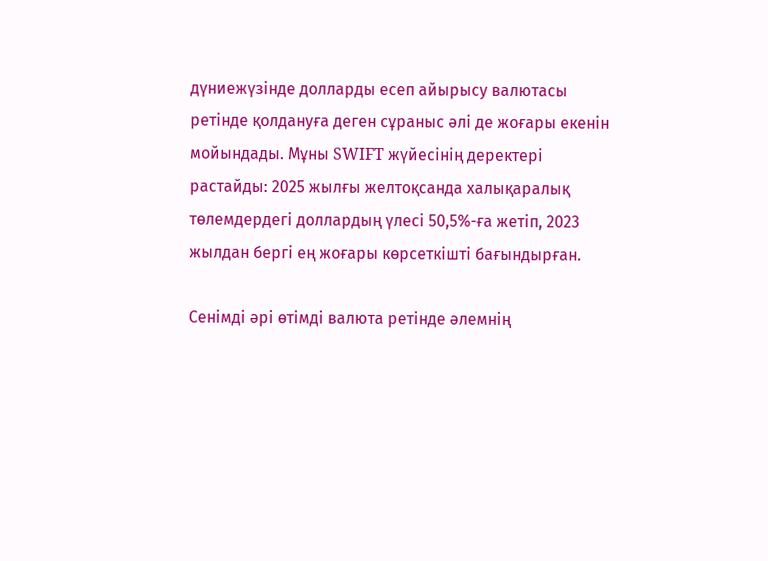дүниежүзінде долларды есеп айырысу валютасы ретінде қолдануға деген сұраныс әлі де жоғары екенін мойындады. Мұны SWIFT жүйесінің деректері растайды: 2025 жылғы желтоқсанда халықаралық төлемдердегі доллардың үлесі 50,5%-ға жетіп, 2023 жылдан бергі ең жоғары көрсеткішті бағындырған.

Сенімді әрі өтімді валюта ретінде әлемнің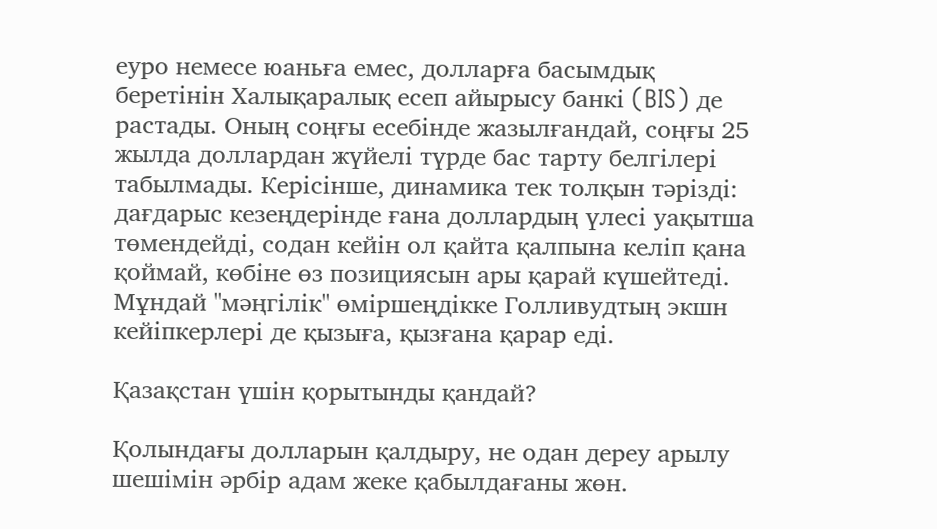еуро немесе юаньға емес, долларға басымдық беретінін Халықаралық есеп айырысу банкі (BIS) де растады. Оның соңғы есебінде жазылғандай, соңғы 25 жылда доллардан жүйелі түрде бас тарту белгілері табылмады. Керісінше, динамика тек толқын тәрізді: дағдарыс кезеңдерінде ғана доллардың үлесі уақытша төмендейді, содан кейін ол қайта қалпына келіп қана қоймай, көбіне өз позициясын ары қарай күшейтеді. Мұндай "мәңгілік" өміршеңдікке Голливудтың экшн кейіпкерлері де қызыға, қызғана қарар еді.

Қазақстан үшін қорытынды қандай?

Қолындағы долларын қалдыру, не одан дереу арылу шешімін әрбір адам жеке қабылдағаны жөн.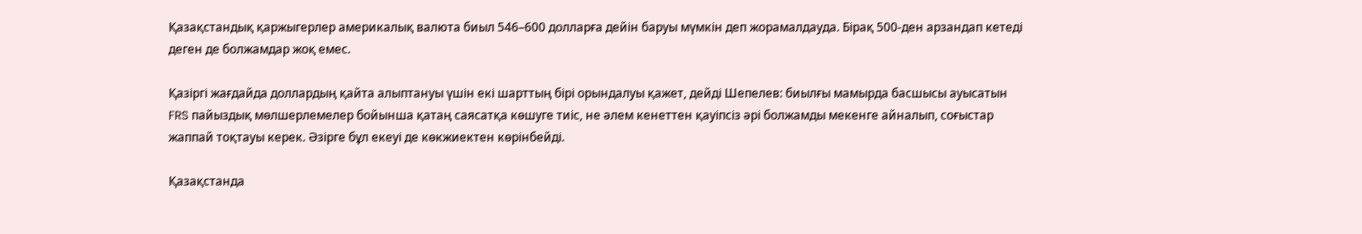Қазақстандық қаржыгерлер америкалық валюта биыл 546–600 долларға дейін баруы мүмкін деп жорамалдауда. Бірақ 500-ден арзандап кетеді деген де болжамдар жоқ емес.

Қазіргі жағдайда доллардың қайта алыптануы үшін екі шарттың бірі орындалуы қажет, дейді Шепелев: биылғы мамырда басшысы ауысатын FRS пайыздық мөлшерлемелер бойынша қатаң саясатқа көшуге тиіс, не әлем кенеттен қауіпсіз әрі болжамды мекенге айналып, соғыстар жаппай тоқтауы керек. Әзірге бұл екеуі де көкжиектен көрінбейді.

Қазақстанда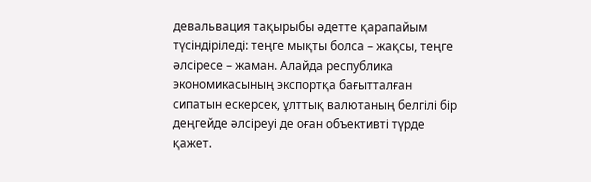девальвация тақырыбы әдетте қарапайым түсіндіріледі: теңге мықты болса – жақсы, теңге әлсіресе – жаман. Алайда республика экономикасының экспортқа бағытталған сипатын ескерсек, ұлттық валютаның белгілі бір деңгейде әлсіреуі де оған объективті түрде қажет.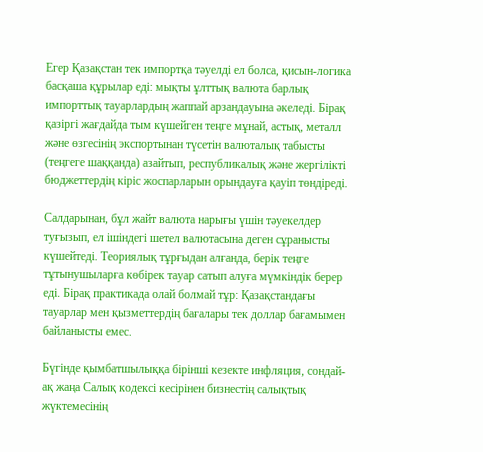Егер Қазақстан тек импортқа тәуелді ел болса, қисын-логика басқаша құрылар еді: мықты ұлттық валюта барлық импорттық тауарлардың жаппай арзандауына әкеледі. Бірақ қазіргі жағдайда тым күшейген теңге мұнай, астық, металл және өзгесінің экспортынан түсетін валюталық табысты (теңгеге шаққанда) азайтып, республикалық және жергілікті бюджеттердің кіріс жоспарларын орындауға қауіп төндіреді.

Салдарынан, бұл жайт валюта нарығы үшін тәуекелдер туғызып, ел ішіндегі шетел валютасына деген сұранысты күшейтеді. Теориялық тұрғыдан алғанда, берік теңге тұтынушыларға көбірек тауар сатып алуға мүмкіндік берер еді. Бірақ практикада олай болмай тұр: Қазақстандағы тауарлар мен қызметтердің бағалары тек доллар бағамымен байланысты емес.

Бүгінде қымбатшылыққа бірінші кезекте инфляция, сондай-ақ жаңа Салық кодексі кесірінен бизнестің салықтық жүктемесінің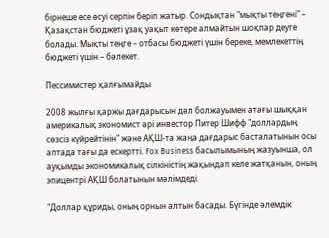бірнеше есе өсуі серпін беріп жатыр. Сондықтан "мықты теңгені" – Қазақстан бюджеті ұзақ уақыт көтере алмайтын шоқпар деуге болады. Мықты теңге – отбасы бюджеті үшін береке, мемлекеттің бюджеті үшін – бәлекет.

Пессимистер қалғымайды

2008 жылғы қаржы дағдарысын дәл болжауымен атағы шыққан америкалық экономист әрі инвестор Питер Шифф "доллардың сөзсіз күйрейтінін" және АҚШ-та жаңа дағдарыс басталатынын осы аптада тағы да ескертті. Fox Business басылымының жазуынша, ол ауқымды экономикалық сілкіністің жақындап келе жатқанын, оның эпицентрі АҚШ болатынын мәлімдеді.

"Доллар құриды, оның орнын алтын басады. Бүгінде әлемдік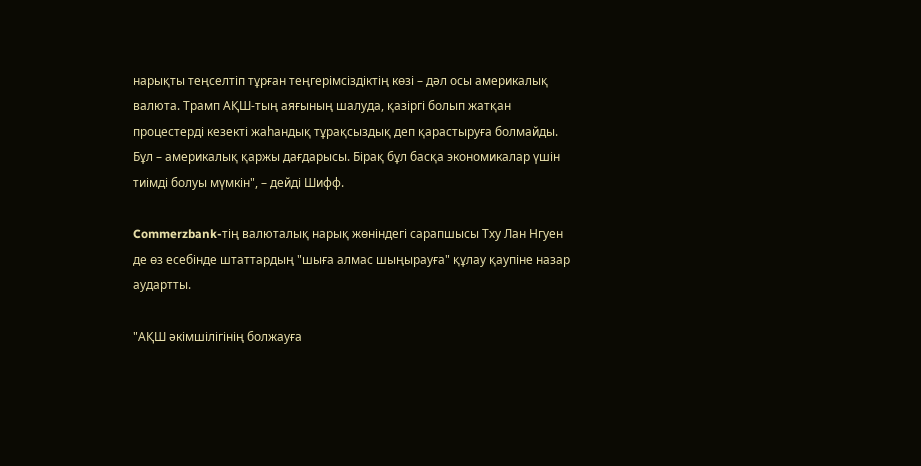нарықты теңселтіп тұрған теңгерімсіздіктің көзі – дәл осы америкалық валюта. Трамп АҚШ-тың аяғының шалуда, қазіргі болып жатқан процестерді кезекті жаһандық тұрақсыздық деп қарастыруға болмайды. Бұл – америкалық қаржы дағдарысы. Бірақ бұл басқа экономикалар үшін тиімді болуы мүмкін", – дейді Шифф.

Commerzbank-тің валюталық нарық жөніндегі сарапшысы Тху Лан Нгуен де өз есебінде штаттардың "шыға алмас шыңырауға" құлау қаупіне назар аудартты.

"АҚШ әкімшілігінің болжауға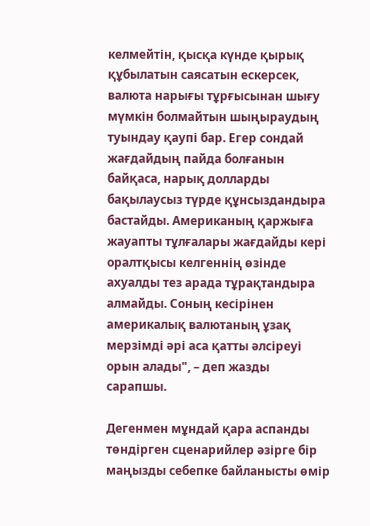келмейтін, қысқа күнде қырық құбылатын саясатын ескерсек, валюта нарығы тұрғысынан шығу мүмкін болмайтын шыңыраудың туындау қаупі бар. Егер сондай жағдайдың пайда болғанын байқаса, нарық долларды бақылаусыз түрде құнсыздандыра бастайды. Американың қаржыға жауапты тұлғалары жағдайды кері оралтқысы келгеннің өзінде ахуалды тез арада тұрақтандыра алмайды. Соның кесірінен америкалық валютаның ұзақ мерзімді әрі аса қатты әлсіреуі орын алады", – деп жазды сарапшы.

Дегенмен мұндай қара аспанды төндірген сценарийлер әзірге бір маңызды себепке байланысты өмір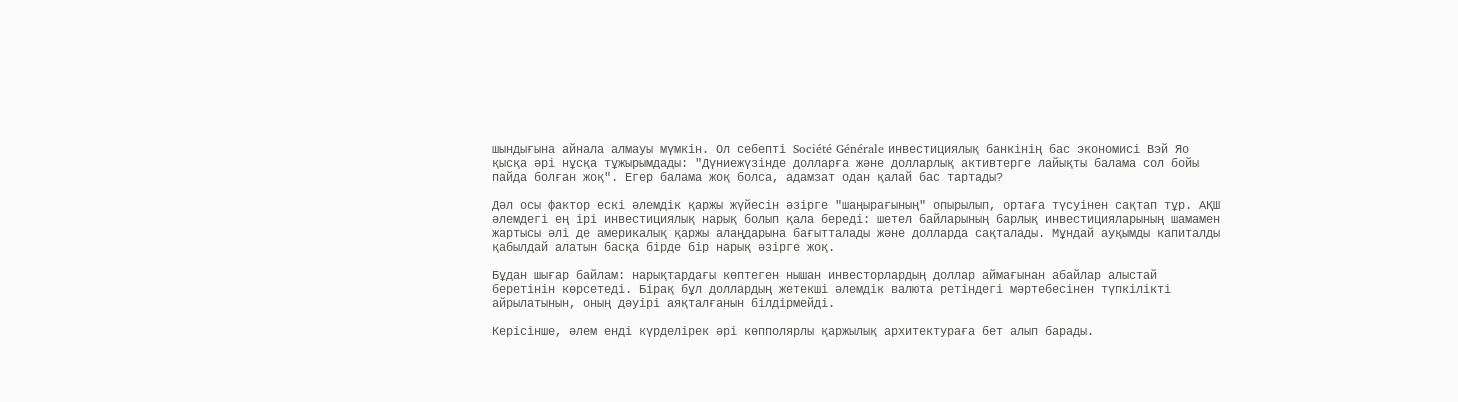шындығына айнала алмауы мүмкін. Ол себепті Société Générale инвестициялық банкінің бас экономисі Вэй Яо қысқа әрі нұсқа тұжырымдады: "Дүниежүзінде долларға және долларлық активтерге лайықты балама сол бойы пайда болған жоқ". Егер балама жоқ болса, адамзат одан қалай бас тартады?

Дәл осы фактор ескі әлемдік қаржы жүйесін әзірге "шаңырағының" опырылып, ортаға түсуінен сақтап тұр. АҚШ әлемдегі ең ірі инвестициялық нарық болып қала береді: шетел байларының барлық инвестицияларының шамамен жартысы әлі де америкалық қаржы алаңдарына бағытталады және долларда сақталады. Мұндай ауқымды капиталды қабылдай алатын басқа бірде бір нарық әзірге жоқ.

Бұдан шығар байлам: нарықтардағы көптеген нышан инвесторлардың доллар аймағынан абайлар алыстай беретінін көрсетеді. Бірақ бұл доллардың жетекші әлемдік валюта ретіндегі мәртебесінен түпкілікті айрылатынын, оның дәуірі аяқталғанын білдірмейді.

Керісінше, әлем енді күрделірек әрі көпполярлы қаржылық архитектураға бет алып барады.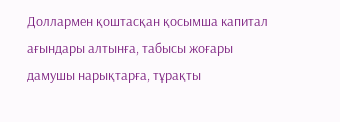Доллармен қоштасқан қосымша капитал ағындары алтынға, табысы жоғары дамушы нарықтарға, тұрақты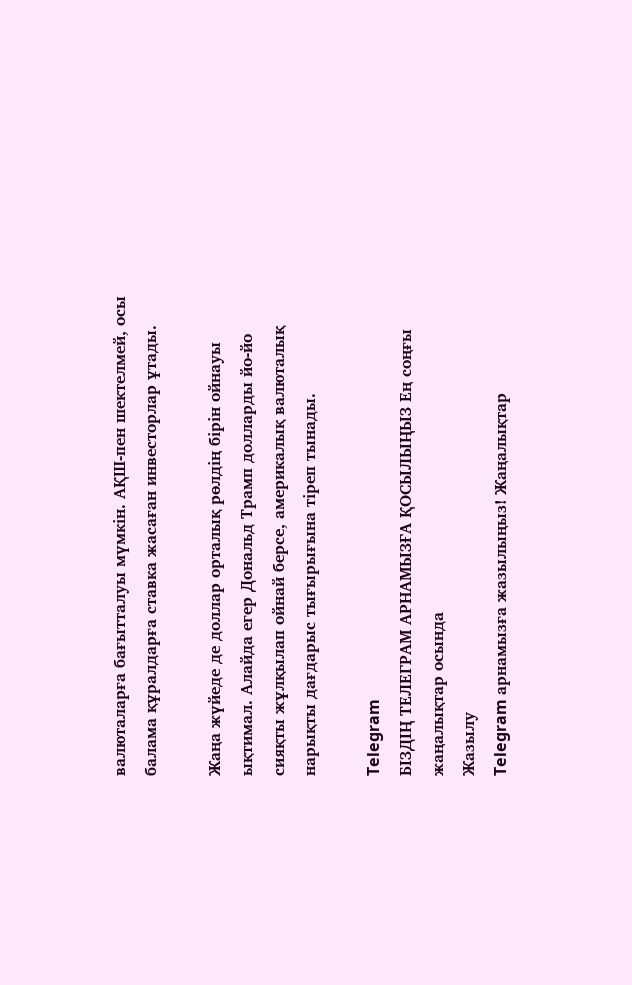валюталарға бағытталуы мүмкін. АҚШ-пен шектелмей, осы балама құралдарға ставка жасаған инвесторлар ұтады.

Жаңа жүйеде де доллар орталық рөлдің бірін ойнауы ықтимал. Алайда егер Дональд Трамп долларды йо-йо сияқты жұлқылап ойнай берсе, америкалық валюталық нарықты дағдарыс тығырығына тіреп тынады.

Telegram
БІЗДІҢ ТЕЛЕГРАМ АРНАМЫЗҒА ҚОСЫЛЫҢЫЗ Ең соңғы жаңалықтар осында
Жазылу
Telegram арнамызға жазылыңыз! Жаңалықтар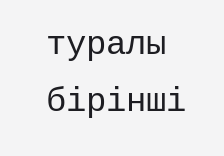туралы бірінші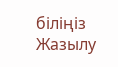біліңіз
Жазылу